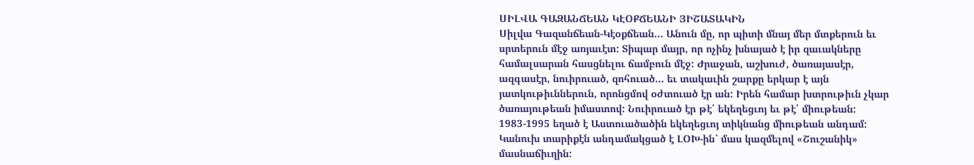ՍԻԼՎԱ ԳԱԶԱՆՃԵԱՆ ԿԷՕՔՃԵԱՆԻ ՅԻՇԱՏԱԿԻՆ
Սիլվա Գազանճեան-Կէօքճեան… Անուն մը, որ պիտի մնայ մեր մտքերուն եւ սրտերուն մէջ առյաւէտ: Տիպար մայր, որ ոչինչ խնայած է իր զաւակները համալսարան հասցնելու ճամբուն մէջ: Ժրաջան, աշխուժ, ծառայասէր, ազգասէր, նուիրուած, զոհուած… եւ տակաւին շարքը երկար է այն յատկութիւններուն, որոնցմով օժտուած էր ան: Իրեն համար խտրութիւն չկար ծառայութեան իմաստով: Նուիրուած էր թէ՛ եկեղեցւոյ եւ թէ՛ միութեան:
1983-1995 եղած է Աստուածածին եկեղեցւոյ տիկնանց միութեան անդամ: Կանուխ տարիքէն անդամակցած է ԼՕԽ-ին` մաս կազմելով «Շուշանիկ» մասնաճիւղին: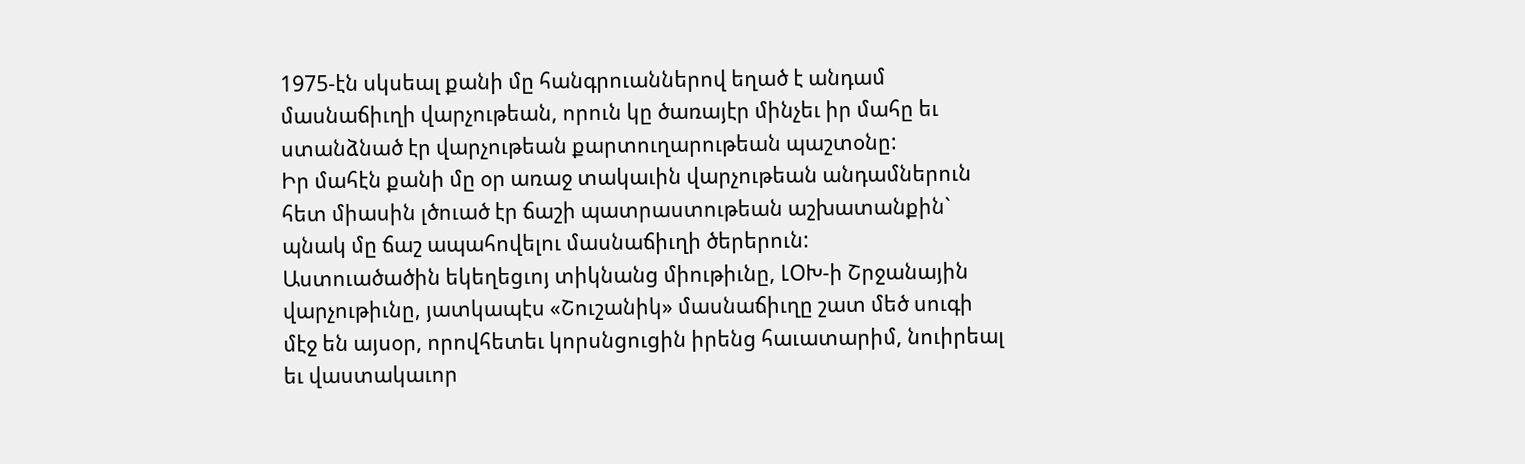1975-էն սկսեալ քանի մը հանգրուաններով եղած է անդամ մասնաճիւղի վարչութեան, որուն կը ծառայէր մինչեւ իր մահը եւ ստանձնած էր վարչութեան քարտուղարութեան պաշտօնը:
Իր մահէն քանի մը օր առաջ տակաւին վարչութեան անդամներուն հետ միասին լծուած էր ճաշի պատրաստութեան աշխատանքին` պնակ մը ճաշ ապահովելու մասնաճիւղի ծերերուն:
Աստուածածին եկեղեցւոյ տիկնանց միութիւնը, ԼՕԽ-ի Շրջանային վարչութիւնը, յատկապէս «Շուշանիկ» մասնաճիւղը շատ մեծ սուգի մէջ են այսօր, որովհետեւ կորսնցուցին իրենց հաւատարիմ, նուիրեալ եւ վաստակաւոր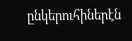ընկերուհիներէն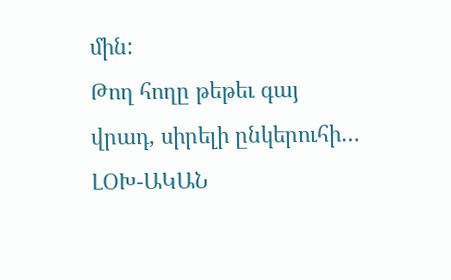մին:
Թող հողը թեթեւ գայ վրադ, սիրելի ընկերուհի…
ԼՕԽ-ԱԿԱՆ